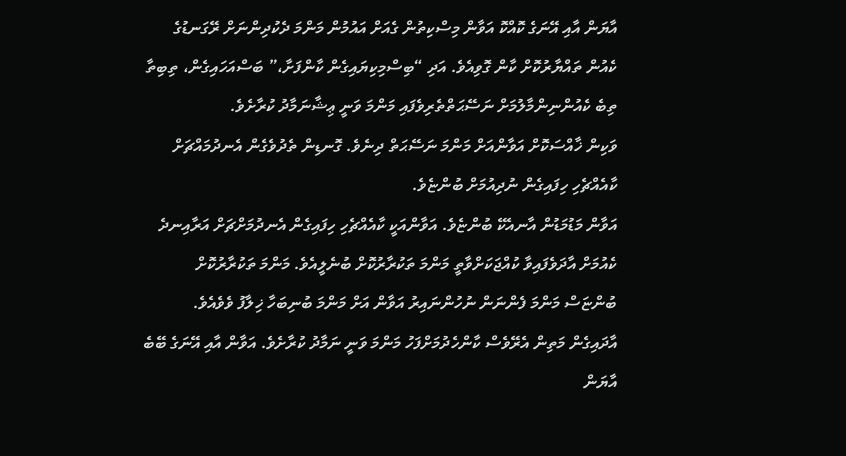އާޔަން އާއި އޭނަގެ ކޮއްކޮ އަވާން މިސްކިތުން ގެއަށް އައުމުން މަންމަ ދެކުދިންނަށް ރޭގަނޑުގެ ކެއުން ތައްޔާރުކޮށް ކާން ގޮވިއެވެ. އަދި “ބިސްމިކިޔައިގެން ކާންފަށާ،” ބަސްއަހައިގެން، ތިބިތާ ތިބެ ކެއުންނިންމާލުމަށް ނަސޭޙަތްތެރިވެފައި މަންމަ ވަނީ ޢިޝާނަމާދު ކުރާށެވެ.
ވަކިން ޚާއްސަކޮށް އަވާންއަށް މަންމަ ނަސޭޙަތް ދިނެވެ. ގޮނޑިން ތެދުވެގެން އެނދުމައްޗަށް ކާއެއްޗެހި ހިފައިގެން ނުދިއުމަށް ބުންޏެވެ.
އަވާން މަޑުމަޑުން އާނއެކޭ ބުންޏެވެ. އަވާންއަކީ ކާއެއްޗެހި ހިފައިގެން އެނދުމަށްޗަށް އަރާއިނދެ ކެއުމަށް އާދަވެފައިވާ ކުއްޖަކަށްވާތީ މަންމަ ތަކުރާރުކޮށް ބުނެލީއެވެ. މަންމަ ތަކުރާރުކޮށް ބުންޏަސް މަންމަ ފެންނަން ނުހުންނައިރު އަވާން އަށް މަންމަ ބުނިބަހާ ޚިލާފު ވެވެއެވެ.
އާދައިގެން މަތިން އެރޭވެސް ކާންހެދުމަށްފަހު މަންމަ ވަނީ ނަމާދު ކުރާށެވެ. އަވާން އާއި އޭނަގެ ބޭބެ އާޔަން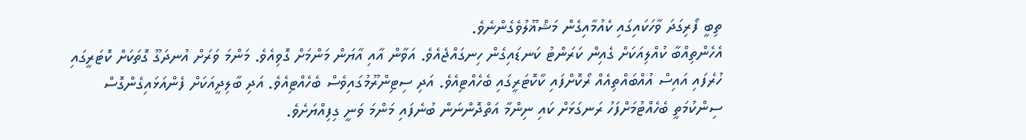ތިބީ ފޯރިގަދަ ވާހަކައިގައި ކެއުމާއިގެން މަޝްޣޫލުވެގެންނެވެ.
އެހެންތިއްބާ ކުއްލިއަކަށް ގެއިން ކަރަންޓު ކަނޑައިގެން ހިނގައްޖެއެވެ. އަވާން އާއި އާޔަން މަންމަށް ގޮވިއެވެ. މަންމަ ވަރަށް އުނދަގޫ ގޮތަކަށް ކޮޓަރީގައި ހުރެފައި އައިސް އުއްބައްތިއެއް ރޯކޮށްފައި ކާކޮޓަރީގައި ބެހެއްޓިއެވެ. އަދި ސިޓިންރޫމުގައިވެސް ބެހެއްޓިއެވެ. އަދި ބާލިދީއަކަށް ފެންއަޅައިގެންގޮސް ސިންކުމަތީ ބެހެއްޓުމަށްފަހު ރަނގަޅަށް ކައި ނިންމާ އަތްދޮންނަން ބުނެފައި މަންމަ ވަނީ ގިފިއްޔަށެވެ.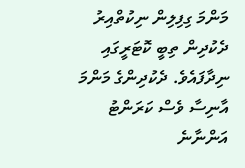މަންމަ ގިފިލިން ނިކުތްއިރު ދެކުދިން ތިބީ ކޮޓަރީގައި ނިދާފައެވެ. ދެކުދިންގެ މަންމަ އާނިސާ ވެސް ކަރަންޓު އަންނާނެ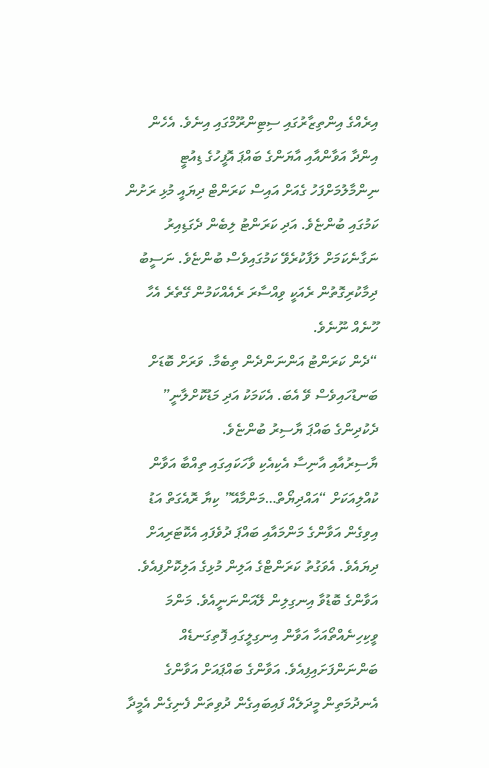އިރެއްގެ އިންތިޒާރުގައި ސިޓިންރޫމްގައި އިނެވެ. އެހެން އިންދާ އަވާންއާއި އާޔަންގެ ބައްޕަ އޮފީހުގެ ޑިއުޓީ ނިންމާލުމަށްފަހު ގެއަށް އައިސް ކަރަންޓް ދިޔައީ މުޅި ރަށުން ކަމުގައި ބުންޏެވެ. އަދި ކަރަންޓު ލިބެން ދެގަޑިއިރު ނަގާނެކަމަށް ލަފާކުރެވޭ ކަމުގައިވެސް ބުންޏެވެ. ނަސީބު ދިމާކުރިގޮތުން ރެއަކީ ވިއްސާރަ ރެއެއްކަމުން ގޭތެރެ އެހާ ހޫނެއް ނޫނެވެ.
“ދެން ކަރަންޓު އަންނަންދެން ތިބެމާ. ވަރަށް ބޮޑަށް ބަނޑުހައިވެސް ވޭ އެބަ. އެކަމަކު އަދި މަޑުކޮށްލާނީ” ދެކުދިންގެ ބައްޕަ ޔާސިރު ބުންޏެވެ.
ޔާސިރުއާއި އާނިސާ އެކިއެކި ވާހަކައިގައި ތިއްބާ އަވާން ކުއްލިއަކަށް “އައްދިޔޯތް…މަންމާއޭ” ކިޔާ ރޮއެގަތް އަޑު އިވިގެން އަވާންގެ މަންމައާއި ބައްޕަ ދުވެފައި އެކޮޓަރިއަށް ދިޔައެވެ. އެވަގުތު ކަރަންޓްގެ އަލިން މުޅިގެ އަލިކޮށްފިއެވެ. އަވާންގެ ބޮޑުވާ އިނގިލިން ލޭއަންނަނީއެވެ. މަންމަ ވީކިހިނެއްތޯއަހާ އަވާން އިނގިލީގައި ފޮތިގަނޑެއް ބަންނަންފަށައިފިއެވެ. އަވާންގެ ބައްޕައަށް އަވާންގެ އެނދުމަތިން މީދަލެއް ފައިބައިގެން ދުވިތަން ފެނިގެން އެމީދާ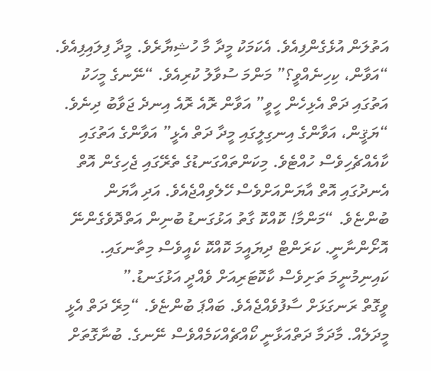އަތުލަން އުޅެގެންފިއެވެ. އެކަމަކު މީދާ މާ ހުޝިޔާރެވެ. މީދާ ފިލައިފިއެވެ.
“އަވާން، ކިހިނެއްވީ؟” މަންމަ ސުވާލު ކުރިއެވެ. “ނޭނގެ މީހަކު އަތުގައި ދަތް އެޅިހެން ހީވީ” އަވާން ރޮއެ ރޮއެ އިނދެ ޖަވާބު ދިނެވެ.
“ޔަޤީން، އަވާންގެ އިނގިލީގައި މީދާ ދަތް އެޅީ” އަވާންގެ އަތުގައި ކާއެއްޗެހިވެސް ހުއްޓެވެ. މިކަންތައްގަނޑުގެ ތެރޭގައި ޖެހިގެން އޮތް އެނދުގައި އޮތް އާޔަންއަށްވެސް ހޭލެވިއްޖެއެވެ. އަދި އާޔަން ބުންޏެވެ. “މަންމާ! ކޮއްކޮ ގާތު އަޅުގަނޑު ބުނިން އަތްދޮވެގެންނޭ އޮށޯންނާނީ. ކަރަންޓް ދިޔައީމަ ކޮއްކޮ ކެއީވެސް މިތާނގައި. ކައިނިމުނީމަ ތަށިވެސް ކާކޮޓަރިއަށް ވެއްދީ އަޅުގަނޑު.”
ވީގޮތް ރަނގަޅަށް ސާފުވެއްޖެއެވެ. ބައްޕަ ބުންޏެވެ. “މިރޭ ދަތް އެޅީ މީދަލެއް. މާދަމާ ދަތްއަޅާނީ ކޯއްޗެއްކަމެއްވެސް ނޭނގެ. ބުނާގޮތަށް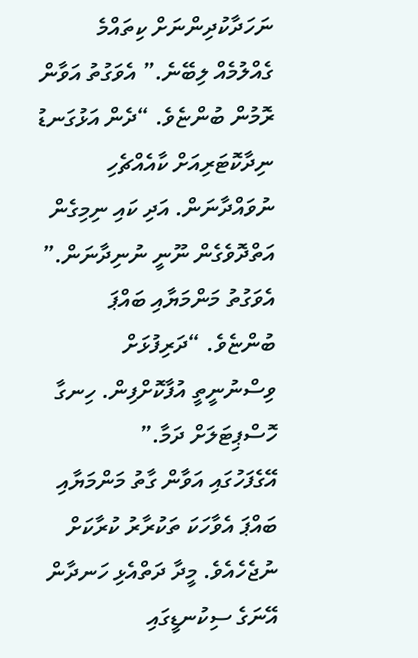ނަހަދާކުދިންނަށް ކިތައްމެ ގެއްލުމެއް ލިބޭނެ.” އެވަގުތު އަވާން ރޮމުން ބުންޏެވެ. “ދެން އަޅުގަނޑު ނިދާކޮޓަރިއަށް ކާއެއްޗެހި ނުވައްދާނަން. އަދި ކައި ނިމިގެން އަތްދޮވެގެން ނޫނީ ނުނިދާނަން.”
އެވަގުތު މަންމަޔާއި ބައްޕަ ބުންޏެވެ. “ދަރިފުޅަށް ވިސްނުނީތީ އުފާކޮށްފިން. ހިނގާ ހޮސްޕިޓަލަށް ދަމާ.”
އޭގެފަހުގައި އަވާން ގާތު މަންމަޔާއި ބައްޕަ އެވާހަކަ ތަކުރާރު ކުރާކަށް ނުޖެހެއެވެ. މީދާ ދަތްއެޅި ހަނދާން އޭނަގެ ސިކުނޑީގައި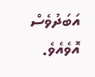އަބަދުވެސް އޮވެއެވެ.